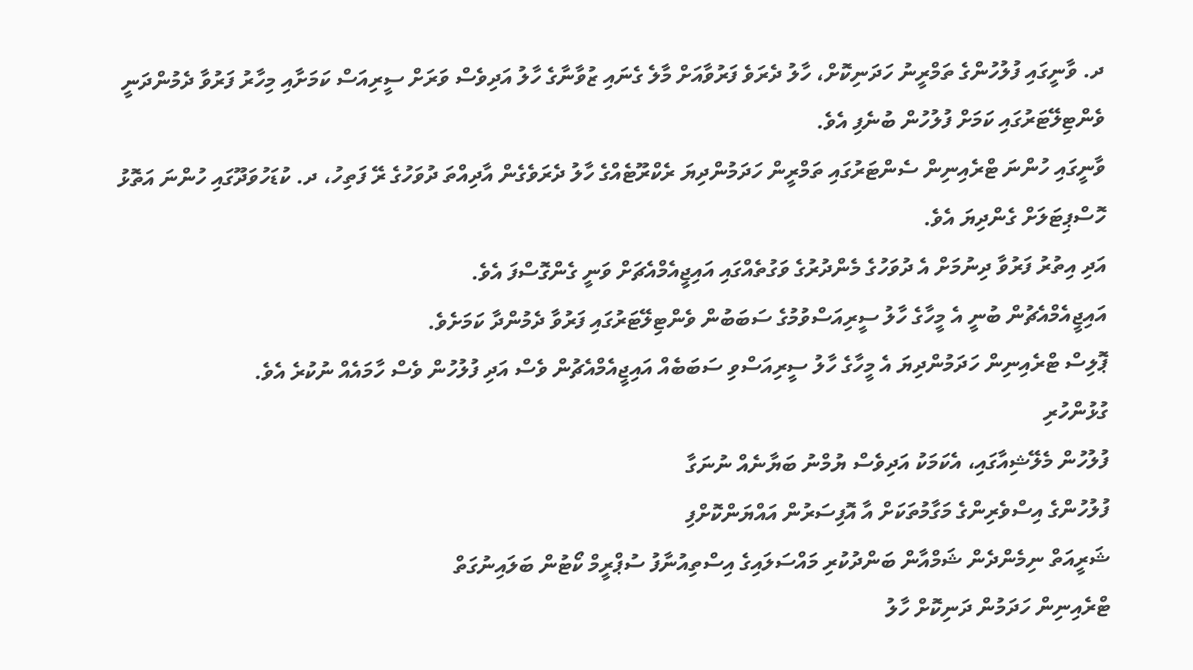ދ. ވާނީގައި ފުލުހުންގެ ތަމްރީނު ހަދަނިކޮށް، ހާލު ދެރަވެ ފަރުވާއަށް މާލެ ގެނައި ޒުވާނާގެ ހާލު އަދިވެސް ވަރަށް ސީރިއަސް ކަމަށާއި މިހާރު ފަރުވާ ދެމުންދަނީ ވެންޓިލޭޓަރުގައި ކަމަށް ފުލުހުން ބުނެފި އެވެ.
ވާނީގައި ހުންނަ ޓްރެއިނިން ސެންޓަރުގައި ތަމްރީން ހަދަމުންދިޔަ ރެކްރޫޓެއްގެ ހާލު ދެރަވެގެން އާދިއްތަ ދުވަހުގެ ރޭ ފަތިހު، ދ. ކުޑަހުވަދޫގައި ހުންނަ އަތޮޅު ހޮސްޕިޓަލަށް ގެންދިޔަ އެވެ.
އަދި އިތުރު ފަރުވާ ދިނުމަށް އެ ދުވަހުގެ މެންދުރުގެ ވަގުތެއްގައި އައިޖީއެމްއެޗަށް ވަނީ ގެންގޮސްފަ އެވެ.
އައިޖީއެމްއެޗުން ބުނީ އެ މީހާގެ ހާލު ސީރިއަސްވުމުގެ ސަބަބުން ވެންޓިލޭޓަރުގައި ފަރުވާ ދެމުންދާ ކަމަށެވެ.
ޕޮލިސް ޓްރެއިނިން ހަދަމުންދިޔަ އެ މީހާގެ ހާލު ސީރިއަސްވި ސަބަބެއް އައިޖީއެމްއެޗުން ވެސް އަދި ފުލުހުން ވެސް ހާމައެއް ނުކުރެ އެވެ.
ގުޅުންހުރި
ފުލުހުން މެލޭޝިއާގައި، އެކަމަކު އަދިވެސް ޔުމްނު ބަޔާނެއް ނުނަގާ
ފުލުހުންގެ އިސްވެރިންގެ މަގާމުތަކަށް އާ އޮފިސަރުން އައްޔަންކޮށްފި
ޝަރީއަތް ނިމެންދެން ޝަމްއާން ބަންދުކުރި މައްސަލައިގެ އިސްތިއުނާފު ސުޕްރީމް ކޯޓުން ބަލައިނުގަތް
ޓްރެއިނިން ހަދަމުން ދަނިކޮށް ހާލު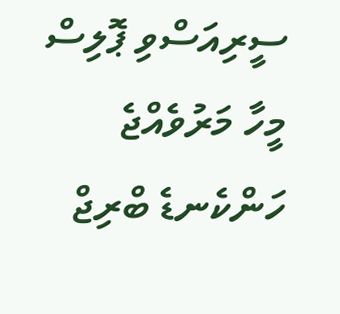ސީރިއަސްވި ޕޮލިސް މީހާ މަރުވެއްޖެ
ހަންކެނޑެ ބްރިޖް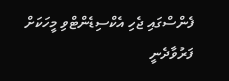ފެންސްގައި ޖެހި އެކްސިޑެންޓްވި މީހަކަށް ފަރުވާދެނީ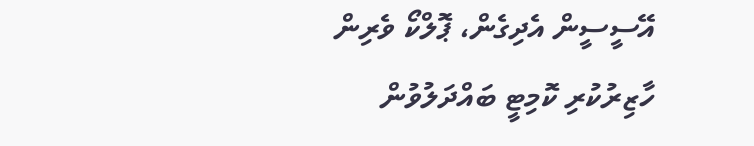އޭސީސީން އެދިގެން، ޕޮލްކޯ ވެރިން ހާޒިރުކުރި ކޮމިޓީ ބައްދަލުވުން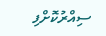ސިއްރުކޮށްފި